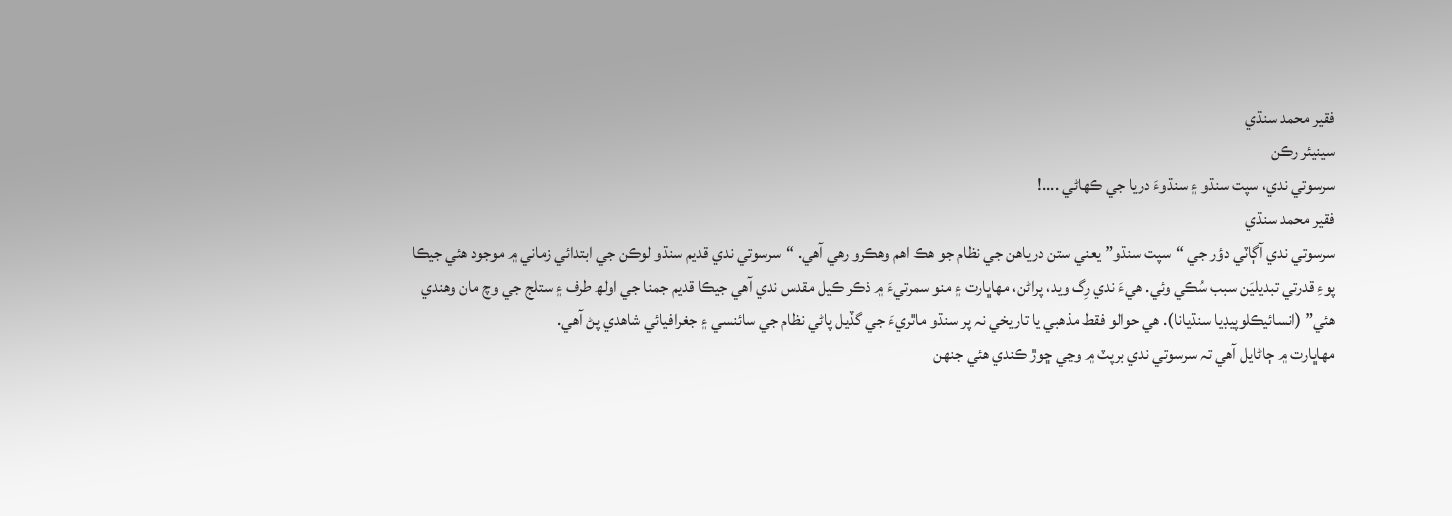فقير محمد سنڌي
سينيئر رڪن
سرسوتي ندي، سپت سنڌو ۽ سنڌوءَ دريا جي ڪهاڻي ....!
فقير محمد سنڌي
سرسوتي ندي آڳاٽي دؤر جي “سپت سنڌو” يعني ستن درياهن جي نظام جو هڪ اهم وهڪرو رهي آهي. “سرسوتي ندي قديم سنڌو لوڪن جي ابتدائي زماني ۾ موجود هئي جيڪا پوءِ قدرتي تبديليَن سبب سُڪي وئي. هيءَ ندي رِگ ويد، پراڻن، مهاڀارت ۽ منو سمرتيءَ ۾ ذڪر ڪيل مقدس ندي آهي جيڪا قديم جمنا جي اولھ طرف ۽ ستلج جي وچ مان وهندي هئي” (انسائيڪلوپيڊيا سنڌيانا). هي حوالو فقط مذهبي يا تاريخي نہ پر سنڌو ماٿريءَ جي گڏيل پاڻي نظام جي سائنسي ۽ جغرافيائي شاهدي پڻ آهي.
مهاڀارت ۾ ڄاڻايل آهي تہ سرسوتي ندي برپٽ ۾ وڃي ڇوڙ ڪندي هئي جنهن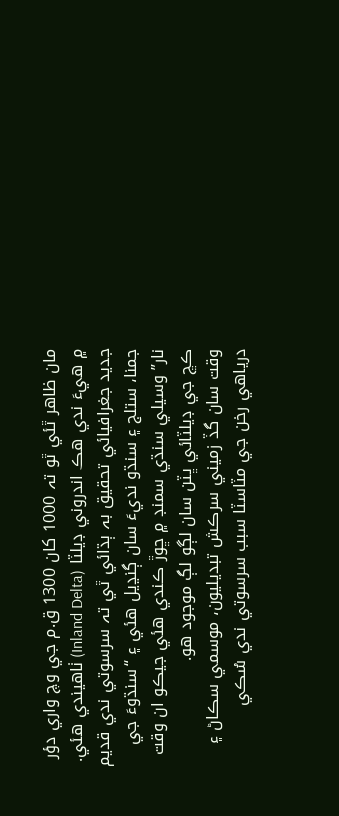مان ظاهر ٿئي ٿو تہ 1000 کان 1300 ق.م جي وچ واري دؤر ۾ هيءَ ندي هڪ اندروني ڊيلٽا (Inland Delta) ٺاهيندي هئي. جديد جغرافيائي تحقيق بہ ٻڌائي ٿي تہ سرسوتي ندي قديم جمنا، ستلج ۽ سنڌو نديءَ سان ڳنڍيل هئي ۽ “سنڌوءَ جي نار” وسيلي سنڌي سمنڊ ۾ ڇوڙ ڪندي هئي جيڪو ان وقت ڪڇ جي ڊيلٽائي ڀٽن سان لڳو لڳ موجود هو.
وقت سان گڏ زميني سرڪش تبديليون، موسمي سڪاڻ ۽ درياهي رخن جي مٽاسٽا سبب سرسوتي ندي سُڪي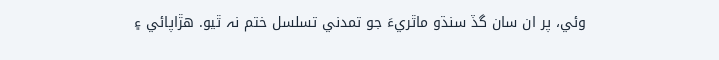وئي، پر ان سان گڏ سنڌو ماٿريءَ جو تمدني تسلسل ختم نہ ٿيو. هڙاپائي ۽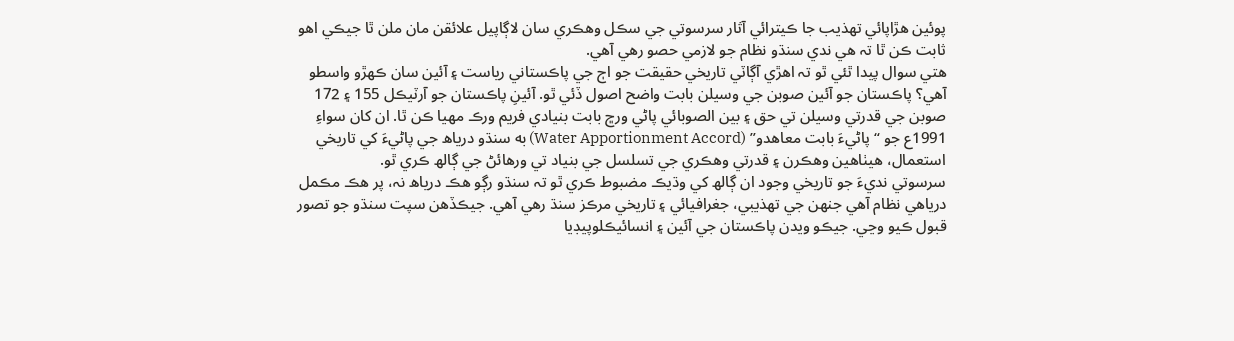پوئين هڙاپائي تهذيب جا ڪيترائي آثار سرسوتي جي سڪل وهڪري سان لاڳاپيل علائقن مان ملن ٿا جيڪي اهو ثابت ڪن ٿا تہ هي ندي سنڌو نظام جو لازمي حصو رهي آهي.
هتي سوال پيدا ٿئي ٿو تہ اهڙي آڳاٽي تاريخي حقيقت جو اڄ جي پاڪستاني رياست ۽ آئين سان ڪهڙو واسطو آهي؟ پاڪستان جو آئين صوبن جي وسيلن بابت واضح اصول ڏئي ٿو. آئينِ پاڪستان جو آرٽيڪل 155 ۽ 172 صوبن جي قدرتي وسيلن تي حق ۽ بين الصوبائي پاڻي ورڇ بابت بنيادي فريم ورڪ مهيا ڪن ٿا. ان کان سواءِ 1991ع جو “پاڻيءَ بابت معاهدو” (Water Apportionment Accord) به سنڌو درياھ جي پاڻيءَ کي تاريخي استعمال، هيٺاهين وهڪرن ۽ قدرتي وهڪري جي تسلسل جي بنياد تي ورهائڻ جي ڳالھ ڪري ٿو.
سرسوتي نديءَ جو تاريخي وجود ان ڳالھ کي وڌيڪ مضبوط ڪري ٿو تہ سنڌو رڳو هڪ درياھ نہ، پر هڪ مڪمل درياهي نظام آهي جنهن جي تهذيبي، جغرافيائي ۽ تاريخي مرڪز سنڌ رهي آهي. جيڪڏهن سپت سنڌو جو تصور قبول ڪيو وڃي. جيڪو ويدن پاڪستان جي آئين ۽ انسائيڪلوپيڊيا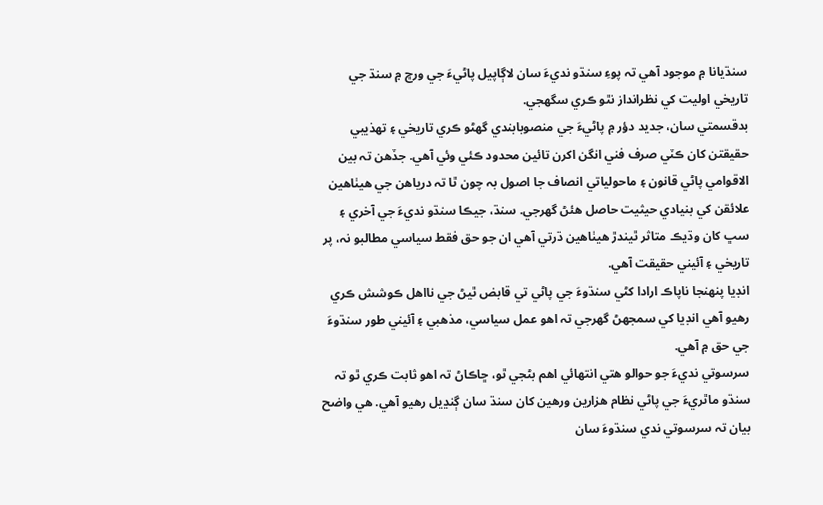سنڌيانا ۾ موجود آهي تہ پوءِ سنڌو نديءَ سان لاڳاپيل پاڻيءَ جي ورڇ ۾ سنڌ جي تاريخي اوليت کي نظرانداز نٿو ڪري سگهجي.
بدقسمتي سان، جديد دؤر ۾ پاڻيءَ جي منصوبابندي گهڻو ڪري تاريخي ۽ تهذيبي حقيقتن کان ڪٽي صرف فني انگن اکرن تائين محدود ڪئي وئي آهي. جڏهن تہ بين الاقوامي پاڻي قانون ۽ ماحولياتي انصاف جا اصول بہ چون ٿا تہ درياهن جي هيٺاهين علائقن کي بنيادي حيثيت حاصل هئڻ گهرجي. سنڌ، جيڪا سنڌو نديءَ جي آخري ۽ سڀ کان وڌيڪ متاثر ٿيندڙ هيٺاهين ڌرتي آهي ان جو حق فقط سياسي مطالبو نہ، پر تاريخي ۽ آئيني حقيقت آهي.
انڊيا پنهنجا ناپاڪ ارادا کڻي سنڌوءَ جي پاڻي تي قابض ٿيڻ جي نااهل ڪوشش ڪري رهيو آهي انڊيا کي سمجهڻ گهرجي تہ اهو عمل سياسي، مذهبي ۽ آئيني طور سنڌوءَ جي حق ۾ آهي.
سرسوتي نديءَ جو حوالو هتي انتهائي اهم بڻجي ٿو، ڇاڪاڻ تہ اهو ثابت ڪري ٿو تہ سنڌو ماٿريءَ جي پاڻي نظام هزارين ورهين کان سنڌ سان ڳنڍيل رهيو آهي. هي واضح بيان تہ سرسوتي ندي سنڌوءَ سان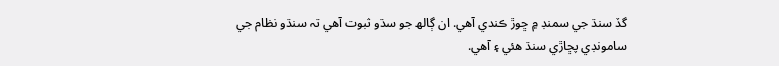گڏ سنڌ جي سمنڊ ۾ ڇوڙ ڪندي آهي. ان ڳالھ جو سڌو ثبوت آهي تہ سنڌو نظام جي سامونڊي پڇاڙي سنڌ هئي ۽ آهي.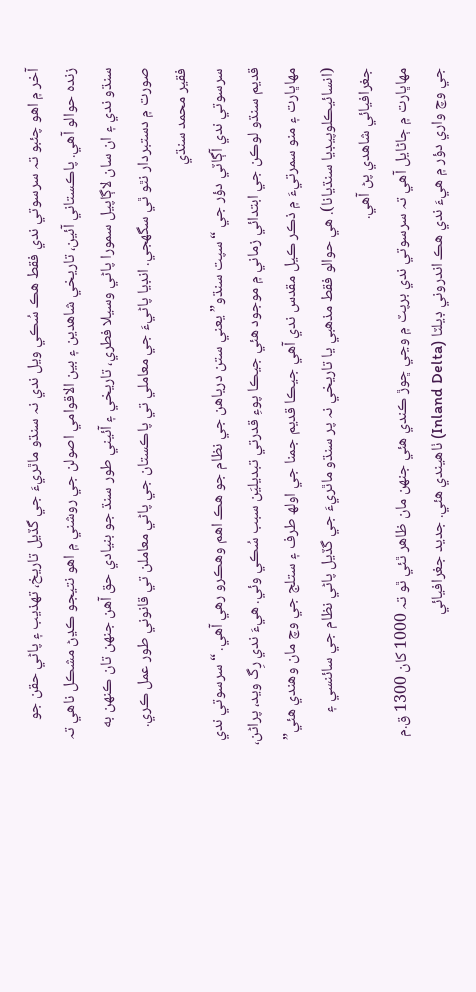آخر ۾ اهو چئبو تہ سرسوتي ندي فقط هڪ سُڪي ويل ندي نہ سنڌو ماٿريءَ جي گڏيل تاريخ، تهذيب ۽ پاڻي حقن جو زنده حوالو آهي. پاڪستاني آئين، تاريخي شاهدين ۽ بين الاقوامي اصولن جي روشني ۾ اهو نتيجو ڪڍڻ مشڪل ناهي تہ سنڌو ندي ۽ ان سان لاڳاپيل سمورا پاڻي وسيلا فطري، تاريخي ۽ آئيني طور سنڌ جو بنيادي حق آهن جنهن تان ڪنهن به صورت ۾ دستبردار نٿو ٿي سگهجي. انڊيا پاڻيءَ جي معاملي تي پاڪستان جي پاڻي معاملن تي قانوني طور عمل ڪري.
فقير محمد سنڌي
سرسوتي ندي آڳاٽي دؤر جي “سپت سنڌو” يعني ستن درياهن جي نظام جو هڪ اهم وهڪرو رهي آهي. “سرسوتي ندي قديم سنڌو لوڪن جي ابتدائي زماني ۾ موجود هئي جيڪا پوءِ قدرتي تبديليَن سبب سُڪي وئي. هيءَ ندي رِگ ويد، پراڻن، مهاڀارت ۽ منو سمرتيءَ ۾ ذڪر ڪيل مقدس ندي آهي جيڪا قديم جمنا جي اولھ طرف ۽ ستلج جي وچ مان وهندي هئي” (انسائيڪلوپيڊيا سنڌيانا). هي حوالو فقط مذهبي يا تاريخي نہ پر سنڌو ماٿريءَ جي گڏيل پاڻي نظام جي سائنسي ۽ جغرافيائي شاهدي پڻ آهي.
مهاڀارت ۾ ڄاڻايل آهي تہ سرسوتي ندي برپٽ ۾ وڃي ڇوڙ ڪندي هئي جنهن مان ظاهر ٿئي ٿو تہ 1000 کان 1300 ق.م جي وچ واري دؤر ۾ هيءَ ندي هڪ اندروني ڊيلٽا (Inland Delta) ٺاهيندي هئي. جديد جغرافيائي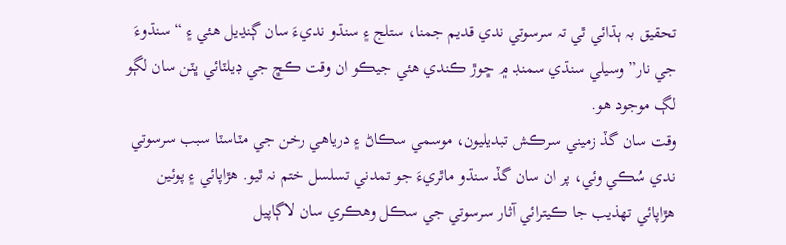تحقيق بہ ٻڌائي ٿي تہ سرسوتي ندي قديم جمنا، ستلج ۽ سنڌو نديءَ سان ڳنڍيل هئي ۽ “سنڌوءَ جي نار” وسيلي سنڌي سمنڊ ۾ ڇوڙ ڪندي هئي جيڪو ان وقت ڪڇ جي ڊيلٽائي ڀٽن سان لڳو لڳ موجود هو.
وقت سان گڏ زميني سرڪش تبديليون، موسمي سڪاڻ ۽ درياهي رخن جي مٽاسٽا سبب سرسوتي ندي سُڪي وئي، پر ان سان گڏ سنڌو ماٿريءَ جو تمدني تسلسل ختم نہ ٿيو. هڙاپائي ۽ پوئين هڙاپائي تهذيب جا ڪيترائي آثار سرسوتي جي سڪل وهڪري سان لاڳاپيل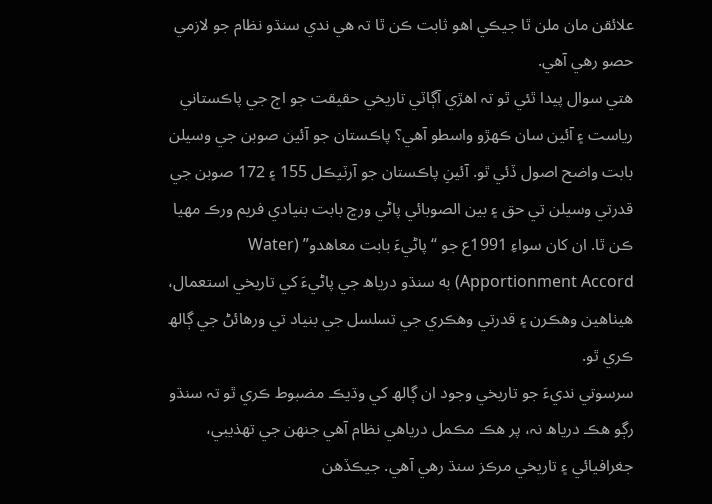علائقن مان ملن ٿا جيڪي اهو ثابت ڪن ٿا تہ هي ندي سنڌو نظام جو لازمي حصو رهي آهي.
هتي سوال پيدا ٿئي ٿو تہ اهڙي آڳاٽي تاريخي حقيقت جو اڄ جي پاڪستاني رياست ۽ آئين سان ڪهڙو واسطو آهي؟ پاڪستان جو آئين صوبن جي وسيلن بابت واضح اصول ڏئي ٿو. آئينِ پاڪستان جو آرٽيڪل 155 ۽ 172 صوبن جي قدرتي وسيلن تي حق ۽ بين الصوبائي پاڻي ورڇ بابت بنيادي فريم ورڪ مهيا ڪن ٿا. ان کان سواءِ 1991ع جو “پاڻيءَ بابت معاهدو” (Water Apportionment Accord) به سنڌو درياھ جي پاڻيءَ کي تاريخي استعمال، هيٺاهين وهڪرن ۽ قدرتي وهڪري جي تسلسل جي بنياد تي ورهائڻ جي ڳالھ ڪري ٿو.
سرسوتي نديءَ جو تاريخي وجود ان ڳالھ کي وڌيڪ مضبوط ڪري ٿو تہ سنڌو رڳو هڪ درياھ نہ، پر هڪ مڪمل درياهي نظام آهي جنهن جي تهذيبي، جغرافيائي ۽ تاريخي مرڪز سنڌ رهي آهي. جيڪڏهن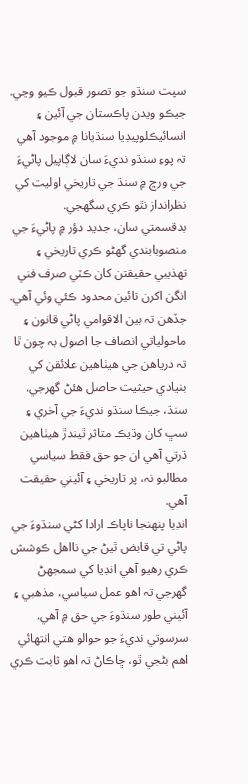سپت سنڌو جو تصور قبول ڪيو وڃي. جيڪو ويدن پاڪستان جي آئين ۽ انسائيڪلوپيڊيا سنڌيانا ۾ موجود آهي تہ پوءِ سنڌو نديءَ سان لاڳاپيل پاڻيءَ جي ورڇ ۾ سنڌ جي تاريخي اوليت کي نظرانداز نٿو ڪري سگهجي.
بدقسمتي سان، جديد دؤر ۾ پاڻيءَ جي منصوبابندي گهڻو ڪري تاريخي ۽ تهذيبي حقيقتن کان ڪٽي صرف فني انگن اکرن تائين محدود ڪئي وئي آهي. جڏهن تہ بين الاقوامي پاڻي قانون ۽ ماحولياتي انصاف جا اصول بہ چون ٿا تہ درياهن جي هيٺاهين علائقن کي بنيادي حيثيت حاصل هئڻ گهرجي. سنڌ، جيڪا سنڌو نديءَ جي آخري ۽ سڀ کان وڌيڪ متاثر ٿيندڙ هيٺاهين ڌرتي آهي ان جو حق فقط سياسي مطالبو نہ، پر تاريخي ۽ آئيني حقيقت آهي.
انڊيا پنهنجا ناپاڪ ارادا کڻي سنڌوءَ جي پاڻي تي قابض ٿيڻ جي نااهل ڪوشش ڪري رهيو آهي انڊيا کي سمجهڻ گهرجي تہ اهو عمل سياسي، مذهبي ۽ آئيني طور سنڌوءَ جي حق ۾ آهي.
سرسوتي نديءَ جو حوالو هتي انتهائي اهم بڻجي ٿو، ڇاڪاڻ تہ اهو ثابت ڪري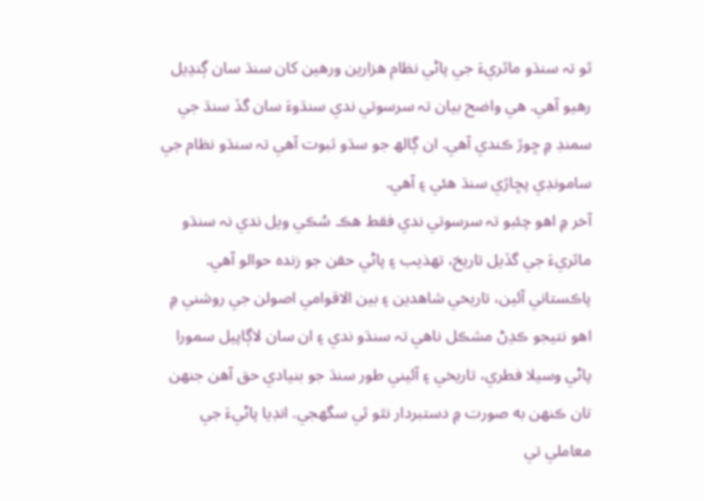ٿو تہ سنڌو ماٿريءَ جي پاڻي نظام هزارين ورهين کان سنڌ سان ڳنڍيل رهيو آهي. هي واضح بيان تہ سرسوتي ندي سنڌوءَ سان گڏ سنڌ جي سمنڊ ۾ ڇوڙ ڪندي آهي. ان ڳالھ جو سڌو ثبوت آهي تہ سنڌو نظام جي سامونڊي پڇاڙي سنڌ هئي ۽ آهي.
آخر ۾ اهو چئبو تہ سرسوتي ندي فقط هڪ سُڪي ويل ندي نہ سنڌو ماٿريءَ جي گڏيل تاريخ، تهذيب ۽ پاڻي حقن جو زنده حوالو آهي. پاڪستاني آئين، تاريخي شاهدين ۽ بين الاقوامي اصولن جي روشني ۾ اهو نتيجو ڪڍڻ مشڪل ناهي تہ سنڌو ندي ۽ ان سان لاڳاپيل سمورا پاڻي وسيلا فطري، تاريخي ۽ آئيني طور سنڌ جو بنيادي حق آهن جنهن تان ڪنهن به صورت ۾ دستبردار نٿو ٿي سگهجي. انڊيا پاڻيءَ جي معاملي تي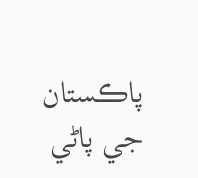پاڪستان جي پاڻي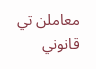معاملن تي قانوني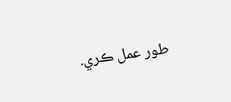طور عمل ڪري.